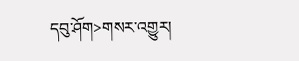དབུ་ཤོག>གསར་འགྱུར།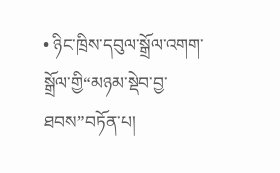• ཉིང་ཁྲིས་དབུལ་སྒྲོལ་འགག་སྒྲོལ་གྱི“མཉམ་སྡེབ་བྱ་ཐབས”བཏོན་པ།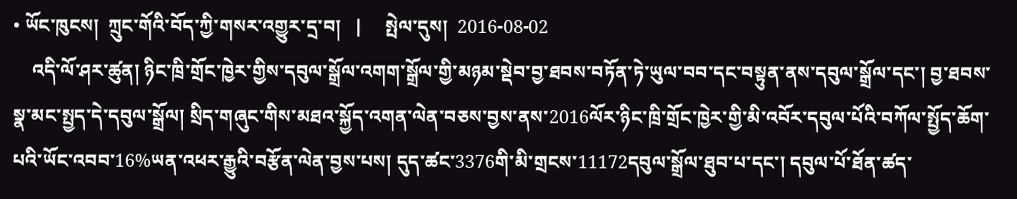• ཡོང་ཁུངས།  ཀྲུང་གོའི་བོད་ཀྱི་གསར་འགྱུར་དྲ་བ།   |     སྤེལ་དུས།  2016-08-02
    འདི་ལོ་ཤར་ཚུན། ཉིང་ཁྲི་གྲོང་ཁྱེར་གྱིས་དབུལ་སྒྲོལ་འགག་སྒྲོལ་གྱི་མཉམ་སྡེབ་བྱ་ཐབས་བཏོན་ཏེ་ཡུལ་བབ་དང་བསྟུན་ནས་དབུལ་སྒྲོལ་དང་། བྱ་ཐབས་སྣ་མང་སྤྱད་དེ་དབུལ་སྒྲོལ། སྲིད་གཞུང་གིས་མཐའ་སྐྱོད་འགན་ལེན་བཅས་བྱས་ནས་2016ལོར་ཉིང་ཁྲི་གྲོང་ཁྱེར་གྱི་མི་འབོར་དབུལ་པོའི་བཀོལ་སྤྱོད་ཆོག་པའི་ཡོང་འབབ་16%ཡན་འཕར་རྒྱུའི་བརྩོན་ལེན་བྱས་པས། དུད་ཚང་3376གི་མི་གྲངས་11172དབུལ་སྒྲོལ་ཐུབ་པ་དང་། དབུལ་པོ་ཐོན་ཚད་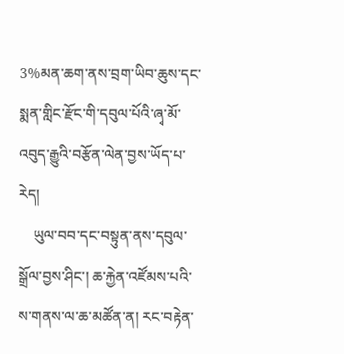3%མན་ཆག་ནས་བྲག་ཡིབ་ཆུས་དང་སྨན་གླིང་རྫོང་གི་དབུལ་པོའི་ཞྭ་མོ་འབུད་རྒྱུའི་བརྩོན་ལེན་བྱས་ཡོད་པ་རེད།
    ཡུལ་བབ་དང་བསྟུན་ནས་དབུལ་སྒྲོལ་བྱས་ཤིང་། ཆ་རྐྱེན་འཛོམས་པའི་ས་གནས་ལ་ཆ་མཚོན་ན། རང་བརྟེན་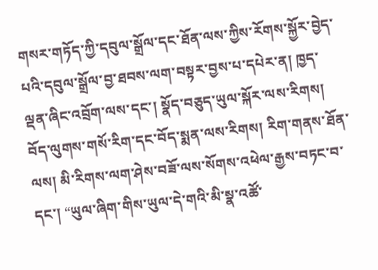གསར་གཏོད་ཀྱི་དབུལ་སྒྲོལ་དང་ཐོན་ལས་ཀྱིས་རོགས་སྐྱོར་བྱེད་པའི་དབུལ་སྒྲོལ་བྱ་ཐབས་ལག་བསྟར་བྱས་པ་དཔེར་ན། ཁྱད་ལྡན་ཞིང་འབྲོག་ལས་དང་། སྣོད་བཅུད་ཡུལ་སྐོར་ལས་རིགས། བོད་ལུགས་གསོ་རིག་དང་བོད་སྨན་ལས་རིགས། རིག་གནས་ཐོན་ལས། མི་རིགས་ལག་ཤེས་བཟོ་ལས་སོགས་འཕེལ་རྒྱས་བཏང་བ་དང་། “ཡུལ་ཞིག་གིས་ཡུལ་དེ་གའི་མི་སྣ་འཚོ་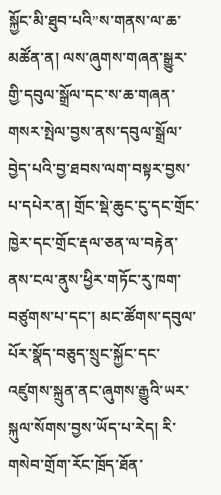སྐྱོང་མི་ཐུབ་པའི”ས་གནས་ལ་ཆ་མཚོན་ན། ལས་ཞུགས་གཞན་སྒྱུར་གྱི་དབུལ་སྒྲོལ་དང་ས་ཆ་གཞན་གསར་སྤེལ་བྱས་ནས་དབུལ་སྒྲོལ་བྱེད་པའི་བྱ་ཐབས་ལག་བསྟར་བྱས་པ་དཔེར་ན། གྲོང་སྡེ་ཆུང་ངུ་དང་གྲོང་ཁྱེར་དང་གྲོང་རྡལ་ཅན་ལ་བརྟེན་ནས་ངལ་ནུས་ཕྱིར་གཏོང་རུ་ཁག་བཙུགས་པ་དང་། མང་ཚོགས་དབུལ་པོར་སྣོད་བཅུད་སྲུང་སྐྱོང་དང་འཛུགས་སྐྲུན་ནང་ཞུགས་རྒྱུའི་ཡར་སྐུལ་སོགས་བྱས་ཡོད་པ་རེད། རི་གསེབ་གྲོག་རོང་ཁྲོད་ཐོན་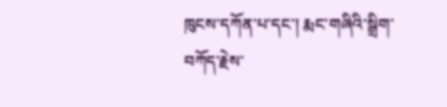ཁུངས་དཀོན་པ་དང་། རྨང་གཞིའི་སྒྲིག་བཀོད་རྗེས་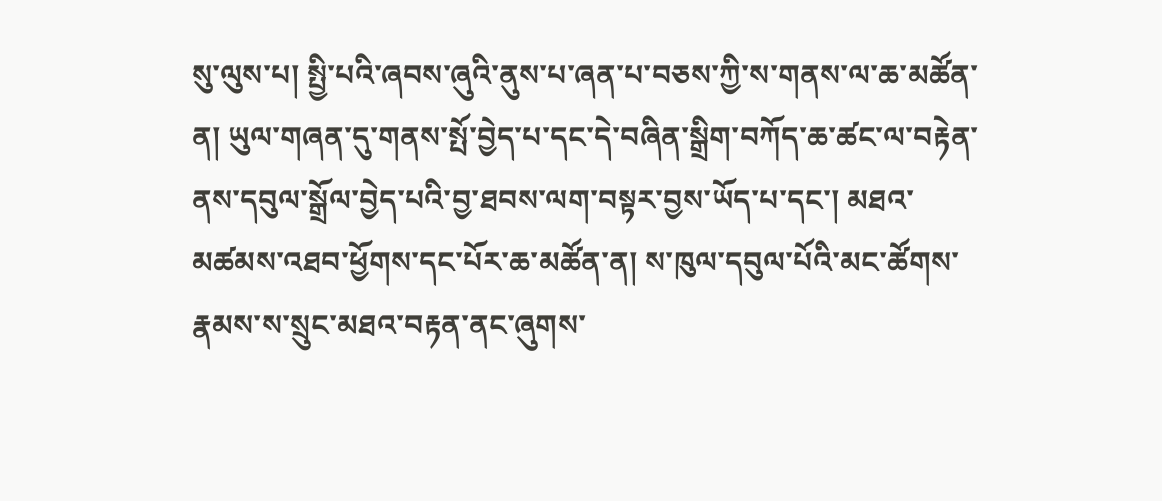སུ་ལུས་པ། སྤྱི་པའི་ཞབས་ཞུའི་ནུས་པ་ཞན་པ་བཅས་ཀྱི་ས་གནས་ལ་ཆ་མཚོན་ན། ཡུལ་གཞན་དུ་གནས་སྤོ་བྱེད་པ་དང་དེ་བཞིན་སྒྲིག་བཀོད་ཆ་ཚང་ལ་བརྟེན་ནས་དབུལ་སྒྲོལ་བྱེད་པའི་བྱ་ཐབས་ལག་བསྟར་བྱས་ཡོད་པ་དང་། མཐའ་མཚམས་འཐབ་ཕྱོགས་དང་པོར་ཆ་མཚོན་ན། ས་ཁུལ་དབུལ་པོའི་མང་ཚོགས་རྣམས་ས་སྲུང་མཐའ་བརྟན་ནང་ཞུགས་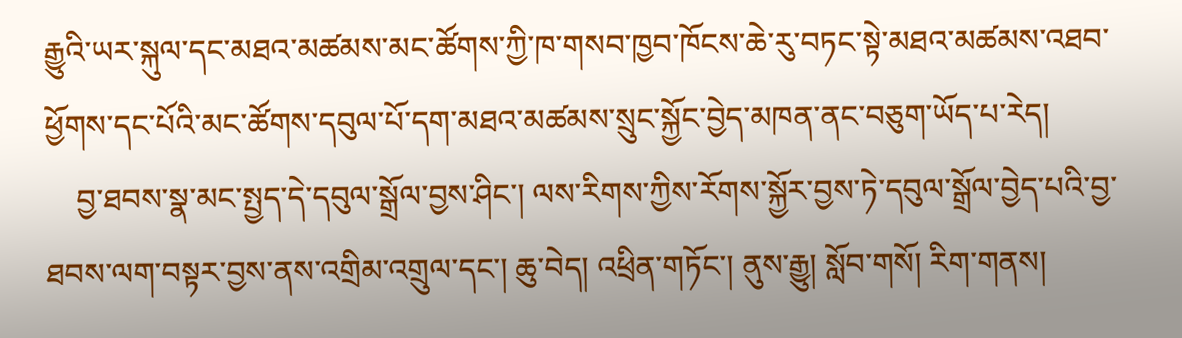རྒྱུའི་ཡར་སྐུལ་དང་མཐའ་མཚམས་མང་ཚོགས་ཀྱི་ཁ་གསབ་ཁྱབ་ཁོངས་ཆེ་རུ་བཏང་སྟེ་མཐའ་མཚམས་འཐབ་ཕྱོགས་དང་པོའི་མང་ཚོགས་དབུལ་པོ་དག་མཐའ་མཚམས་སྲུང་སྐྱོང་བྱེད་མཁན་ནང་བཅུག་ཡོད་པ་རེད།
    བྱ་ཐབས་སྣ་མང་སྤྱད་དེ་དབུལ་སྒྲོལ་བྱས་ཤིང་། ལས་རིགས་ཀྱིས་རོགས་སྐྱོར་བྱས་ཏེ་དབུལ་སྒྲོལ་བྱེད་པའི་བྱ་ཐབས་ལག་བསྟར་བྱས་ནས་འགྲིམ་འགྲུལ་དང་། ཆུ་བེད། འཕྲིན་གཏོང་། ནུས་རྒྱུ། སློབ་གསོ། རིག་གནས།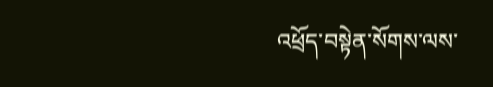འཕྲོད་བསྟེན་སོགས་ལས་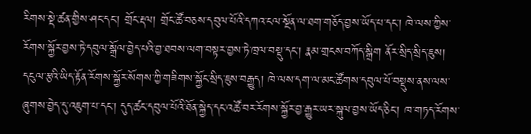རིགས་སྡེ་ཚན་གྱིས་ཤང་དང་། གྲོང་རྡལ། གྲོང་ཚོ་བཅས་དབུལ་པོའི་དཀའ་ངལ་སྔོན་ལ་ཐག་གཅོད་བྱས་ཡོད་པ་དང་། ཁེ་ལས་ཀྱིས་རོགས་སྐྱོར་བྱས་ཏེ་དབུལ་སྒྲོལ་བྱེད་པའི་བྱ་ཐབས་ལག་བསྟར་བྱས་ཏེ་ཁྲལ་བསྡུ་དང་། རྣམ་གྲངས་བཀོད་སྒྲིག ནོར་སྲིད་སྲིད་ཇུས། དངུལ་རྩའི་ཡིད་རྟོན་རོགས་སྐྱོར་སོགས་ཀྱི་གཟིགས་སྐྱོང་སྲིད་ཇུས་བརྒྱུད། ཁེ་ལས་དག་ལ་མང་ཚོགས་དབུལ་པོ་བསྡུས་ནས་ལས་ཞུགས་བྱེད་དུ་འཇུག་པ་དང་། དུད་ཚང་དབུལ་པོའི་ཐོན་སྐྱེད་དང་འཚོ་བར་རོགས་སྐྱོར་བྱ་རྒྱུར་ཡར་སྐུལ་བྱས་ཡོད་ཅིང་། ཁ་གཏད་རོགས་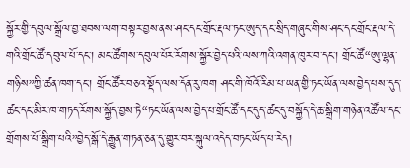སྐྱོར་གྱི་དབུལ་སྒྲོལ་བྱ་ཐབས་ལག་བསྟར་བྱས་ནས་ཤང་དང་གྲོང་རྡལ་ཏང་ཨུད་དང་སྲིད་གཞུང་གིས་ཤང་དང་གྲོང་རྡལ་དེ་གའི་གྲོང་ཚོ་དབུལ་པོ་དང་། མང་ཚོགས་དབུལ་པོར་རོགས་སྐྱོར་བྱེད་པའི་ལས་ཀའི་འགན་ཁུར་བ་དང་། གྲོང་ཚོ“ཨུ་ལྷན་གཉིས”ཀྱི་ཚན་ཁག་དང་། གྲོང་ཚོར་བཅའ་སྡོད་ལས་དོན་རུ་ཁག ཤང་གི་ཁོའོ་རིམ་པ་ཡན་གྱི་ཏང་ཡོན་ལས་བྱེད་པས་དུད་ཚང་དང་མིར་ཁ་གཏད་རོགས་སྐྱོད་བྱས་ཏེ“ཏང་ཡོན་ལས་བྱེད་པ་གྲོང་ཚོ་དང་དུད་ཚང་དུ་བསྐྱོད་དེ་ཆ་སྒྲིག་གཉེན་འཚོལ་དང་གྲོགས་པོ་སྒྲིག་པའི”བྱེད་སྒོ་དེ་རྒྱུན་གཏན་ཅན་དུ་གྱུར་བར་སྐུལ་འདེད་བཏང་ཡོད་པ་རེད།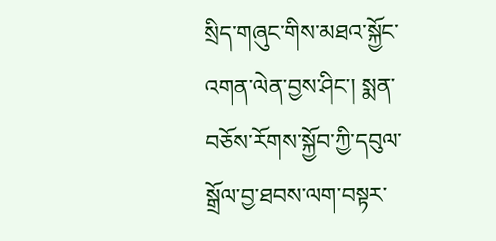སྲིད་གཞུང་གིས་མཐའ་སྐྱོང་འགན་ལེན་བྱས་ཤིང་། སྨན་བཅོས་རོགས་སྐྱོབ་ཀྱི་དབུལ་སྒྲོལ་བྱ་ཐབས་ལག་བསྟར་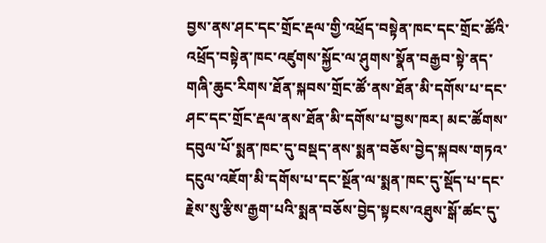བྱས་ནས་ཤང་དང་གྲོང་རྡལ་གྱི་འཕྲོད་བསྟེན་ཁང་དང་གྲོང་ཚོའི་འཕྲོད་བསྟེན་ཁང་འཛུགས་སྐྱོང་ལ་ཤུགས་སྣོན་བརྒྱབ་སྟེ་ནད་གཞི་ཆུང་རིགས་ཐོན་སྐབས་གྲོང་ཚོ་ནས་ཐོན་མི་དགོས་པ་དང་ཤང་དང་གྲོང་རྡལ་ནས་ཐོན་མི་དགོས་པ་བྱས་ཁར། མང་ཚོགས་དབུལ་པོ་སྨན་ཁང་དུ་བསྡད་ནས་སྨན་བཅོས་བྱེད་སྐབས་གཏའ་དངུལ་འཇོག་མི་དགོས་པ་དང་སྔོན་ལ་སྨན་ཁང་དུ་སྡོད་པ་དང་རྗེས་སུ་རྩིས་རྒྱག་པའི་སྨན་བཅོས་བྱེད་སྟངས་འཐུས་སྒོ་ཚང་དུ་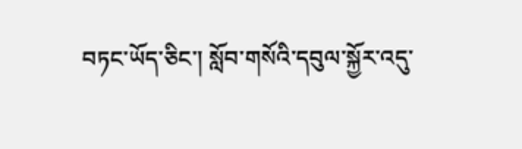བཏང་ཡོད་ཅིང་། སློབ་གསོའི་དབུལ་སྐྱོར་འདུ་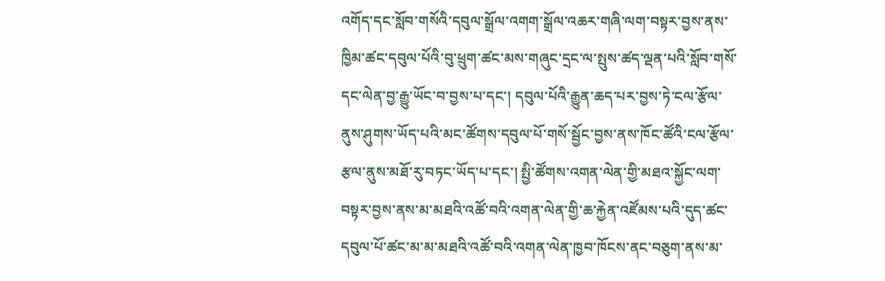འགོད་དང་སློབ་གསོའི་དབུལ་སྒྲོལ་འགག་སྒྲོལ་འཆར་གཞི་ལག་བསྟར་བྱས་ནས་ཁྱིམ་ཚང་དབུལ་པོའི་བུ་ཕྲུག་ཚང་མས་གཞུང་དྲང་ལ་སྤུས་ཚད་ལྡན་པའི་སློབ་གསོ་དང་ལེན་བྱ་རྒྱུ་ཡོང་བ་བྱས་པ་དང་། དབུལ་པོའི་རྒྱུན་ཆད་པར་བྱས་ཏེ་ངལ་རྩོལ་ནུས་ཤུགས་ཡོད་པའི་མང་ཚོགས་དབུལ་པོ་གསོ་སྦྱོང་བྱས་ནས་ཁོང་ཚོའི་ངལ་རྩོལ་རྩལ་ནུས་མཐོ་རུ་བཏང་ཡོད་པ་དང་། སྤྱི་ཚོགས་འགན་ལེན་གྱི་མཐའ་སྐྱོང་ལག་བསྟར་བྱས་ནས་མ་མཐའི་འཚོ་བའི་འགན་ལེན་གྱི་ཆ་རྐྱེན་འཛོམས་པའི་དུད་ཚང་དབུལ་པོ་ཚང་མ་མ་མཐའི་འཚོ་བའི་འགན་ལེན་ཁྱབ་ཁོངས་ནང་བཅུག་ནས་མ་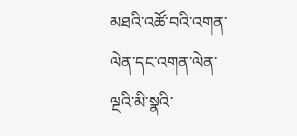མཐའི་འཚོ་བའི་འགན་ལེན་དང་འགན་ལེན་ལྔའི་མི་སྣའི་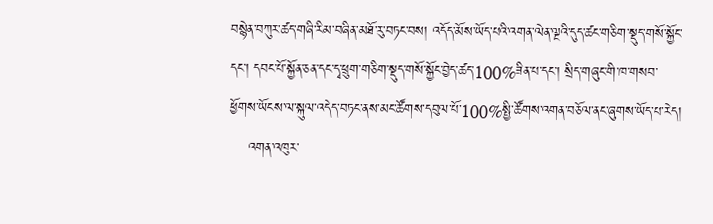བསྙེན་བཀུར་ཚད་གཞི་རིམ་བཞིན་མཐོ་རུ་བཏང་བས། འདོད་མོས་ཡོད་པའི་འགན་ལེན་ལྔའི་དུད་ཚང་གཅིག་སྡུད་གསོ་སྐྱོང་དང་། དབང་པོ་སྐྱོན་ཅན་དང་དྭ་ཕྲུག་གཅིག་སྡུད་གསོ་སྐྱོང་བྱེད་ཚད་100%ཟིན་པ་དང་། སྲིད་གཞུང་གི་ཁ་གསབ་ཕྱོགས་ཡོངས་ལ་སྐུལ་འདེད་བཏང་ནས་མང་ཚོགས་དབུལ་པོ་100%སྤྱི་ཚོགས་འགན་བཅོལ་ནང་ཞུགས་ཡོད་པ་རེད།
    འགན་འཁུར་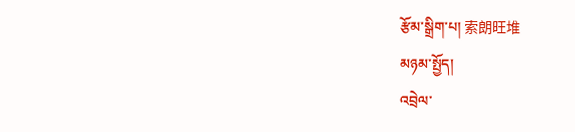རྩོམ་སྒྲིག་པ། 索朗旺堆
མཉམ་སྤྱོད།
འབྲེལ་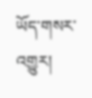ཡོད་གསར་འགྱུར།